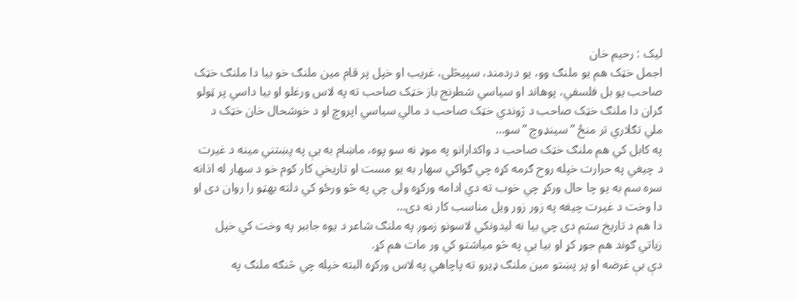ليک : رحيم خان
اجمل خټک هم يو ملنګ وو، یو دردمند، سپیڅلى، غریب او خپل پر قام مین ملنګ خو بیا دا ملنګ خټک صاحب یو بل فلسفي، پوهاند او سیاسي شطرنج باز خټک صاحب ته په لاس ورغلو او بیا داسي پر ټولو ګران دا ملنګ خټک صاحب د ژوندي خټک صاحب د مالي سیاسي اپروچ او د خوشحال خان خټک د ملي تګلاري تر منځ ” سینډوچ ” سو…
په کابل کي هم ملنګ خټک صاحب د واکدارانو په موډ نه سو پوه، ماښام به یې په پښتني مینه د غیرت د چیغي په حرارت خپله روح ګرمه کړه چي ګواکي سهار به یو مست او تاریخي کار کوم خو د سهار له اذانه سره سم به یو چا حال ورکړ چي خوب ته دي ادامه ورکړه ولی چي په څو ورځو کي دلته بهټو را روان دى او دا وخت د غیرت چیغه په زور زور ویل مناسب کار نه دى…
دا هم د تاریخ ستم دى چي بیا نه لیدونکي لاسونو زموږ په ملنګ شاعر د یوه جاببر په وخت کي خپل زیاتي ګوند هم جوړ کړ او بیا یې په څو میاشتو کي ور مات هم کړ.
دې بې غرضه او پر پښتو مین ملنګ ډیرو ته پاچاهي په لاس ورکړه البته خپله چي څنګه ملنګ په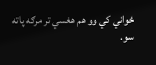ځواني کي وو هم هغسي تر مرګه پاته سو.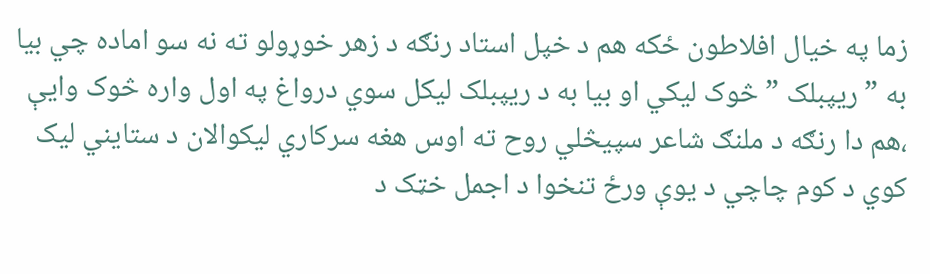زما په خیال افلاطون ځکه هم د خپل استاد رنګه د زهر خوړولو ته نه سو اماده چي بیا به ” ریپبلک ” څوک لیکي او بیا به د ریپبلک لیکل سوي درواغ په اول واره څوک وایې ،هم دا رنګه د ملنګ شاعر سپیڅلي روح ته اوس هغه سرکاري لیکوالان د ستایني لیک کوي د کوم چاچي د یوې ورځ تنخوا د اجمل خټک د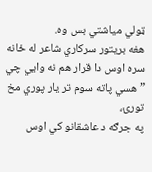ټولي میاشتي بس وه.
هغه بریتور سرکاري شاعر له ځانه سره اوس دا قرار هم نه وایي چي ” هسي پاته سوم تر یار پوري مخ تورئ،
په جرګه د عاشقانو کي اوس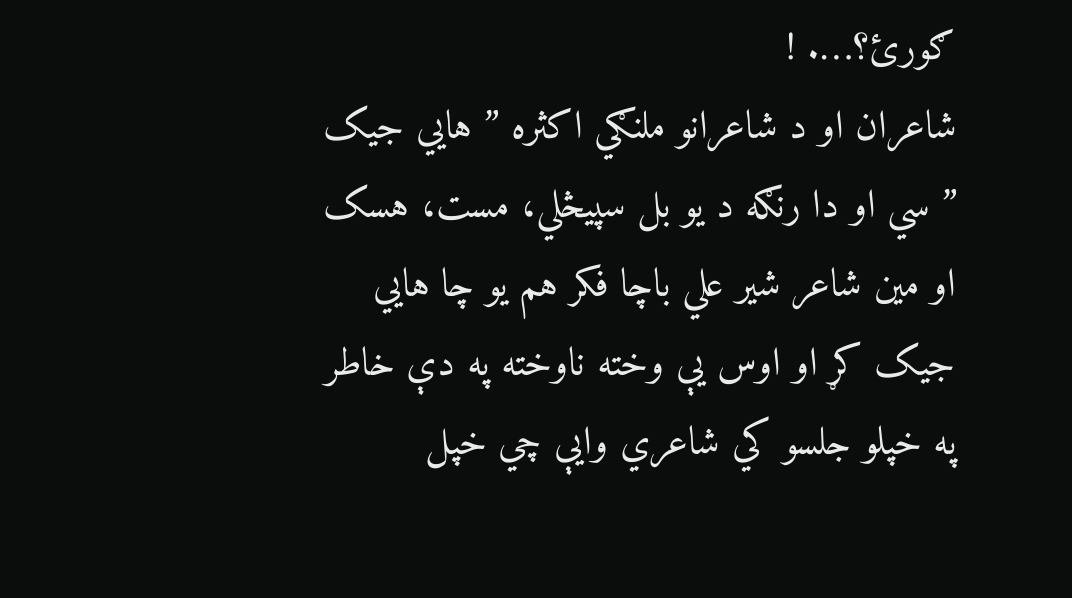ګورئ؟…. !
شاعران او د شاعرانو ملنګي اکثره ” هايي جیک ” سي او دا رنګه د یو بل سپیڅلي، مست، هسک او مین شاعر شیر علي باچا فکر هم یو چا هايي جیک کړ او اوس یې وخته ناوخته په دې خاطر په خپلو جلسو کي شاعري وایې چي خپل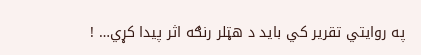په روایتي تقریر کي باید د هټلر رنګه اثر پیدا کړي… !